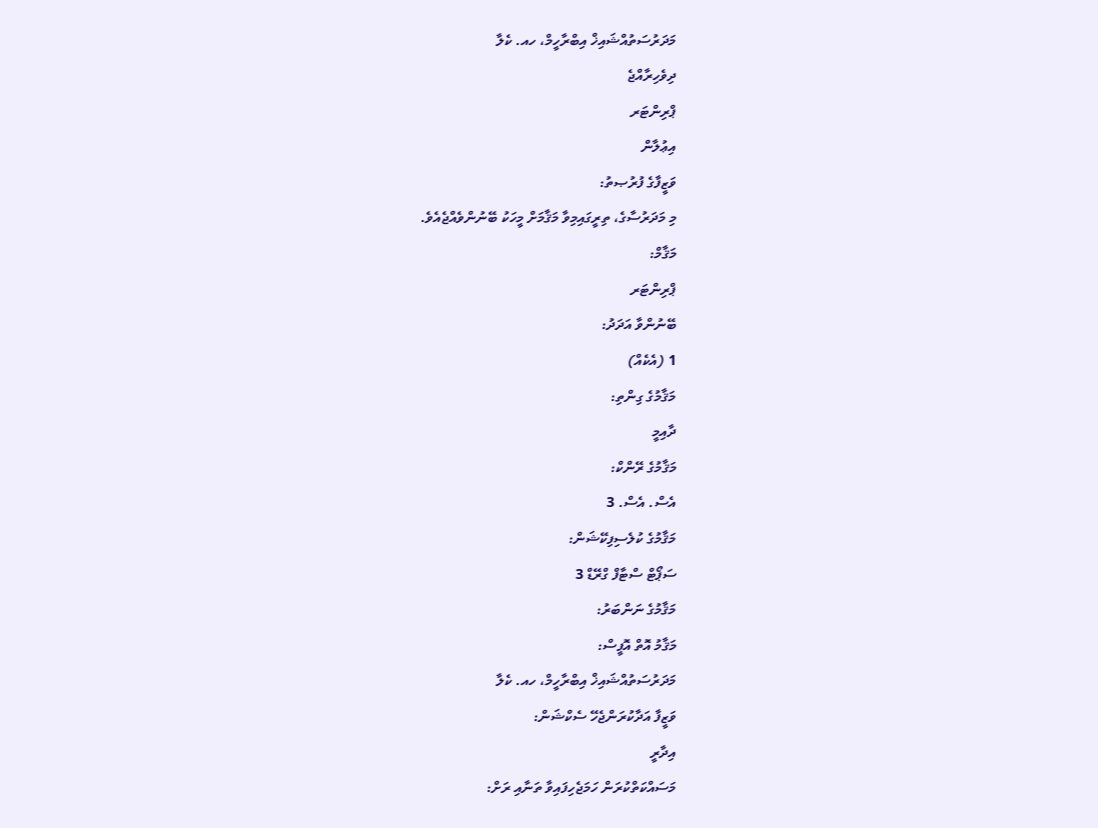މަދަރުސަތުއްޝައިޚް އިބްރާހީމް، ހއ. ކެލާ
ދިވެހިރާއްޖެ
ޕްރިންޓަރ
އިޢުލާން
ވަޒީފާގެ ފުރުޞތު:
މި މަދަރުސާގެ، ތިރީގައިމިވާ މަޤާމަށް މީހަކު ބޭނުންވެއްޖެއެވެ.
މަޤާމް:
ޕްރިންޓަރ
ބޭނުންވާ އަދަދު:
1 (އެކެއް)
މަޤާމުގެ ގިންތި:
ދާއިމީ
މަޤާމުގެ ރޭންކް:
އެސް. އެސް. 3
މަޤާމުގެ ކުލެސިފިކޭޝަން:
ސަޕޯޓް ސްޓާފް ގްރޭޑް 3
މަޤާމުގެ ނަންބަރު:
މަޤާމު އޮތް އޮފީސް:
މަދަރުސަތުއްޝައިޚް އިބްރާހީމް، ހއ. ކެލާ
ވަޒީފާ އަދާކުރަންޖެހޭ ސެކްޝަން:
އިދާރީ
މަސައްކަތްކުރަން ހަމަޖެހިފައިވާ ތަނާއި ރަށް: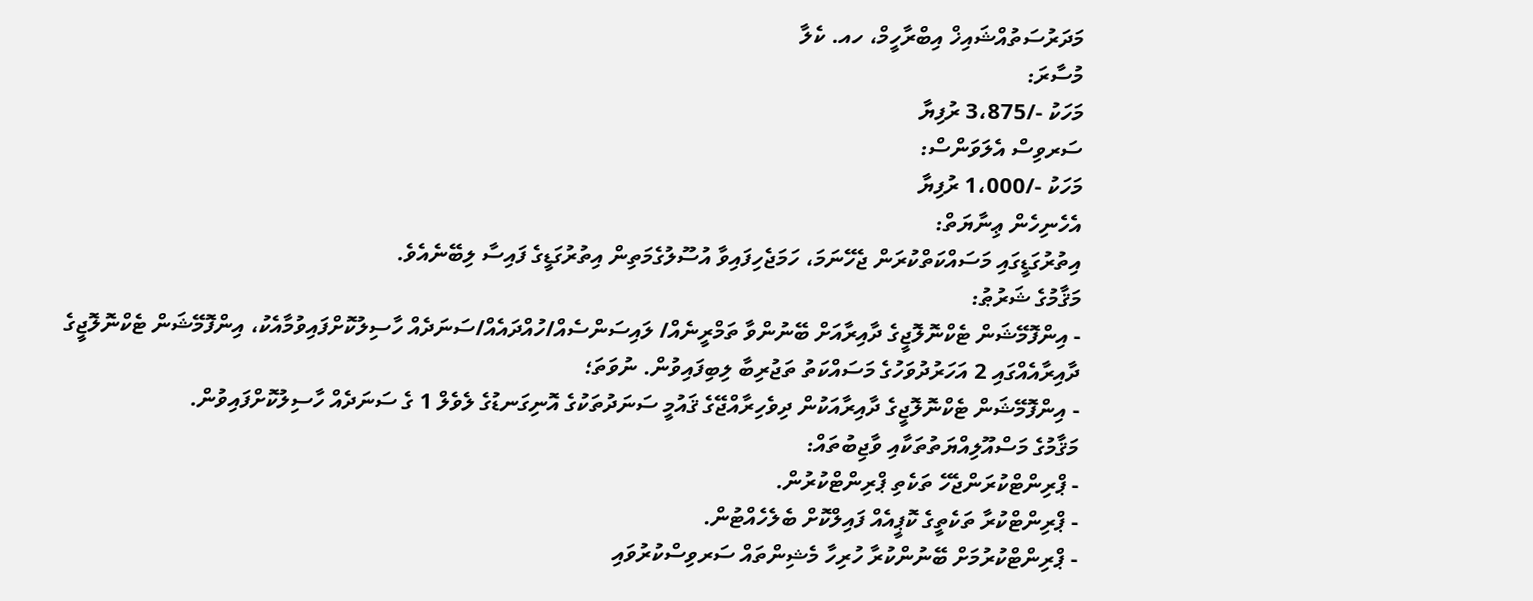މަދަރުސަތުއްޝައިޚް އިބްރާހީމް، ހއ. ކެލާ
މުސާރަ:
މަހަކު -/3،875 ރުފިޔާ
ސަރވިސް އެލަވަންސް:
މަހަކު -/1،000 ރުފިޔާ
އެހެނިހެން ޢިނާޔަތް:
އިތުރުގަޑީގައި މަސައްކަތްކުރަން ޖެހޭނަމަ، ހަމަޖެހިފައިވާ އުސޫލުގެމަތިން އިތުރުގަޑީގެ ފައިސާ ލިބޭނެއެވެ.
މަޤާމުގެ ޝަރުޠު:
- އިންފޮމޭޝަން ޓެކްނޮލޮޖީގެ ދާއިރާއަށް ބޭނުންވާ ތަމްރީނެއް/ ލައިސަންސެއް/ހުއްދައެއް/ސަނަދެއް ހާސިލުކޮށްފައިވުމާއެކު، އިންފޮމޭޝަން ޓެކްނޮލޮޖީގެ ދާއިރާއެއްގައި 2 އަހަރުދުވަހުގެ މަސައްކަތު ތަޖުރިބާ ލިބިފައިވުން. ނުވަތަ؛
- އިންފޮމޭޝަން ޓެކްނޮލޮޖީގެ ދާއިރާއަކުން ދިވެހިރާއްޖޭގެ ޤައުމީ ސަނަދުތަކުގެ އޮނިގަނޑުގެ ލެވެލް 1 ގެ ސަނަދެއް ހާސިލުކޮށްފައިވުން.
މަޤާމުގެ މަސްއޫލިއްޔަތުތަކާއި ވާޖިބުތައް:
- ޕްރިންޓްކުރަންޖެހޭ ތަކެތި ޕްރިންޓްކުރުން.
- ޕްރިންޓްކުރާ ތަކެތީގެ ކޮޕީއެއް ފައިލްކޮށް ބެލެހެއްޓުން.
- ޕްރިންޓްކުރުމަށް ބޭނުންކުރާ ހުރިހާ މެޝިންތައް ސަރވިސްކުރުވައި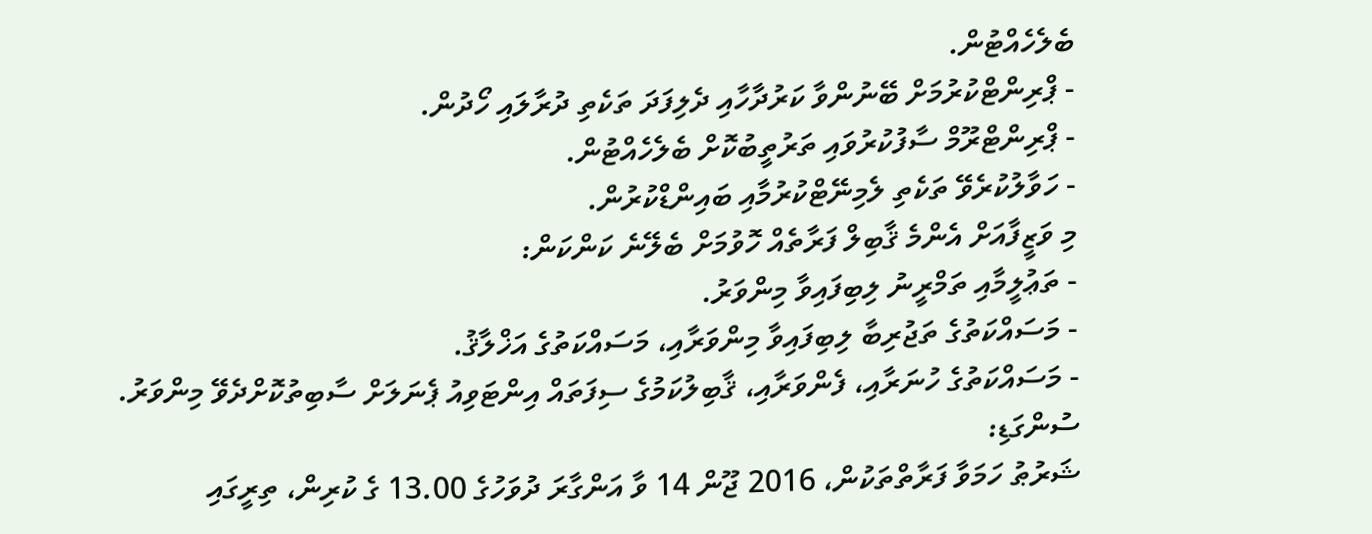ބެލެހެއްޓުން.
- ޕްރިންޓްކުރުމަށް ބޭނުންވާ ކަރުދާހާއި ދެލިފަދަ ތަކެތި ދުރާލައި ހޯދުން.
- ޕްރިންޓްރޫމް ސާފުކުރުވައި ތަރުތީބުކޮށް ބެލެހެއްޓުން.
- ހަވާލުކުރެވޭ ތަކެތި ލެމިނޭޓްކުރުމާއި ބައިންޑްކުރުން.
މި ވަޒީފާއަށް އެންމެ ޤާބިލް ފަރާތެއް ހޮވުމަށް ބެލޭނެ ކަންކަން:
- ތަޢުލީމާއި ތަމްރީނު ލިބިފައިވާ މިންވަރު.
- މަސައްކަތުގެ ތަޖުރިބާ ލިބިފައިވާ މިންވަރާއި، މަސައްކަތުގެ އަޚްލާޤު.
- މަސައްކަތުގެ ހުނަރާއި، ފެންވަރާއި، ޤާބިލުކަމުގެ ސިފަތައް އިންޓަވިއު ޕެނަލަށް ސާބިތުކޮށްދެވޭ މިންވަރު.
ސުންގަޑި:
ޝަރުޠު ހަމަވާ ފަރާތްތަކުން، 2016 ޖޫން 14 ވާ އަންގާރަ ދުވަހުގެ 13.00 ގެ ކުރިން، ތިރީގައި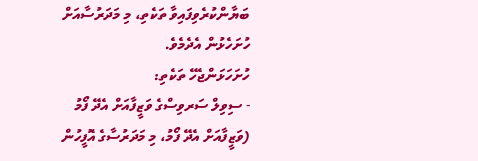ބަޔާންކުރެވިފައިވާ ތަކެތި، މި މަދަރުސާއަށް ހުށަހެޅުން އެދެމެވެ.
ހުށަހަޅަންޖެހޭ ތަކެތި:
- ސިވިލް ސަރވިސްގެ ވަޒީފާއަށް އެދޭ ފޯމު (ވަޒީފާއަށް އެދޭ ފޯމު، މި މަދަރުސާގެ އޮފީހުން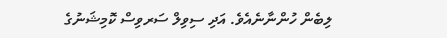ލިބެން ހުންނާނެއެވެ. އަދި ސިވިލް ސަރވިސް ކޮމިޝަނުގެ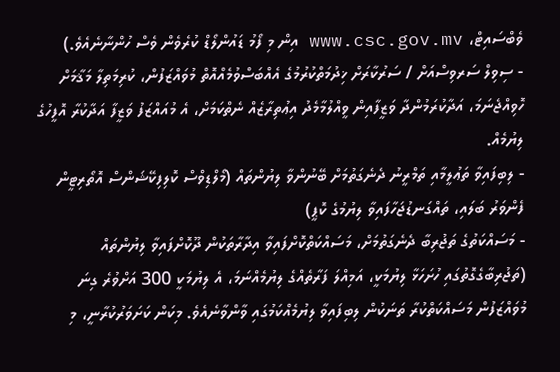ވެބްސައިޓް، www.csc.gov.mv އިން މި ފޯމު ޑައުންލޯޑް ކުރެވެން ވެސް ހުންނާނެއެވެ.)
- ސިވިލް ސަރވިސްއަށް / ސަރުކާރަށް ޚިދުމަތްކުރުމުގެ އެއްބަސްވުމެއްއޮތް މުވައްޒަފުން، ކުރިމަތިލާ މަޤާމަށް ހޮވިއްޖެނަމަ، އަދާކުރަމުންދާ ވަޒީފާއިން ވީއްލުމާމެދު އިޢުތިރާޒެއް ނެތްކަމަށް، އެ މުއައްޒަފު ވަޒީފާ އަދާކުރާ އޮފީހުގެ ލިޔުމެއް.
- ލިބިފައިވާ ތަޢުލީމާއި ތަމްރީނު ދެނެގަތުމަށް ބޭނުންވާ ލިޔުންތައް (މޯލްޑިވްސް ކޮލިފިކޭޝަންސް އޮތޯރިޓީން ފެންވަރު ބަލައި، ތައްގަނޑުޖަހާފައިވާ ލިޔުމުގެ ކޮޕީ)
- މަސައްކަތުގެ ތަޖުރިބާ ދެނެގަތުމަށް، މަސައްކަތްކޮށްފައިވާ އިދާރާތަކުން ދޫކޮށްފައިވާ ލިޔުންތައް (ތަޖުރިބާގެގޮތުގައި ހުށަހަޅާ ލިޔުމަކީ، އަމިއްލަ ފަރާތެއްގެ ލިޔުމެއްނަމަ، އެ ލިޔުމަކީ 300 އަށްވުރެ ގިނަ މުވައްޒަފުން މަސައްކަތްކުރާ ތަނަކުން ލިބިފައިވާ ލިޔުމެއްކަމުގައި ވާންވާނެއެވެ. މިކަން ކަށަވަރުކުރާނީ، މި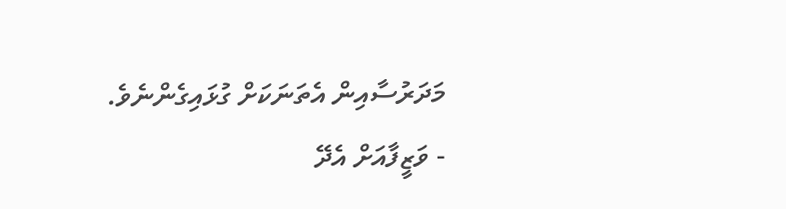މަދަރުސާއިން އެތަނަކަށް ގުޅައިގެންނެވެ.
- ވަޒީފާއަށް އެދޭ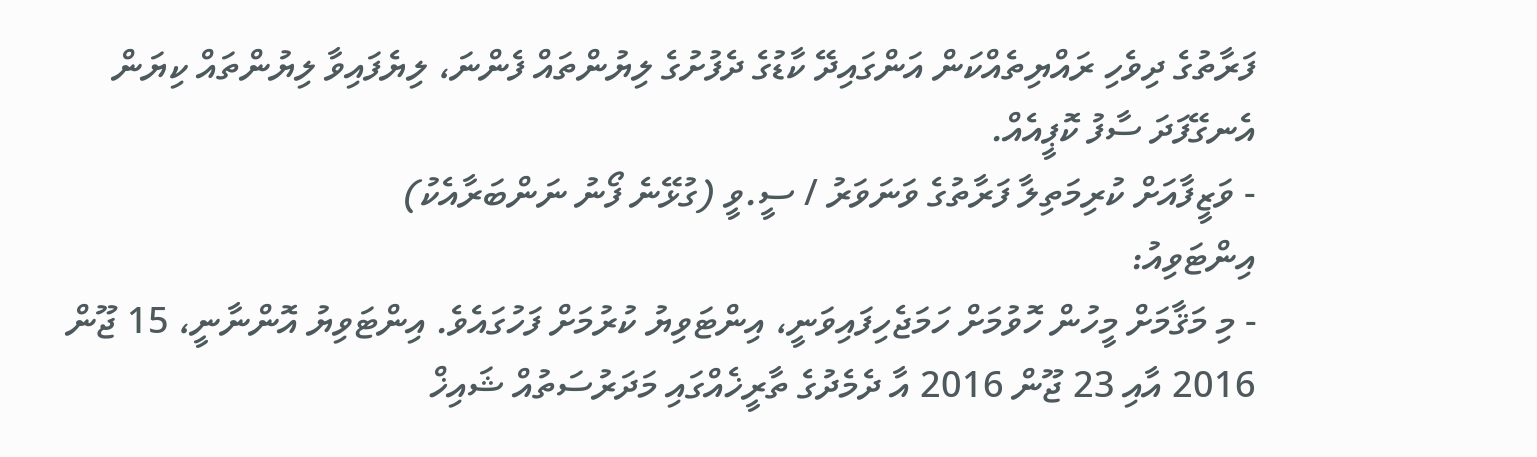ފަރާތުގެ ދިވެހި ރައްޔިތެއްކަން އަންގައިދޭ ކާޑުގެ ދެފުށުގެ ލިޔުންތައް ފެންނަ، ލިޔެފައިވާ ލިޔުންތައް ކިޔަން އެނގޭފަދަ ސާފު ކޮޕީއެއް.
- ވަޒީފާއަށް ކުރިމަތިލާ ފަރާތުގެ ވަނަވަރު / ސީ.ވީ (ގުޅޭނެ ފޯނު ނަންބަރާއެކު)
އިންޓަވިއު:
- މި މަޤާމަށް މީހުން ހޮވުމަށް ހަމަޖެހިފައިވަނީ، އިންޓަވިޔު ކުރުމަށް ފަހުގައެވެ. އިންޓަވިޔު އޮންނާނީ، 15 ޖޫން 2016 އާއި 23 ޖޫން 2016 އާ ދެމެދުގެ ތާރީޚެއްގައި މަދަރުސަތުއް ޝައިޚް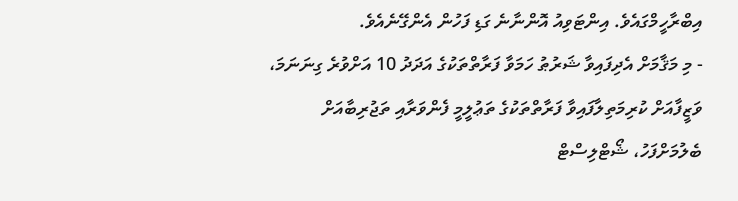އިބްރާހީމްގައެވެ. އިންޓަވިއު އޮންނާނެ ގަޑި ފަހުން އެންގޭނެއެވެ.
- މި މަޤާމަށް އެދިފައިވާ ޝަރުޠު ހަމަވާ ފަރާތްތަކުގެ އަދަދު 10 އަށްވުރެ ގިނަނަމަ، ވަޒީފާއަށް ކުރިމަތިލާފައިވާ ފަރާތްތަކުގެ ތަޢުލީމީ ފެންވަރާއި ތަޖުރިބާއަށް ބެލުމަށްފަހު، ޝޯޓްލިސްޓް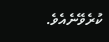ކުރެވޭނެއެވެ.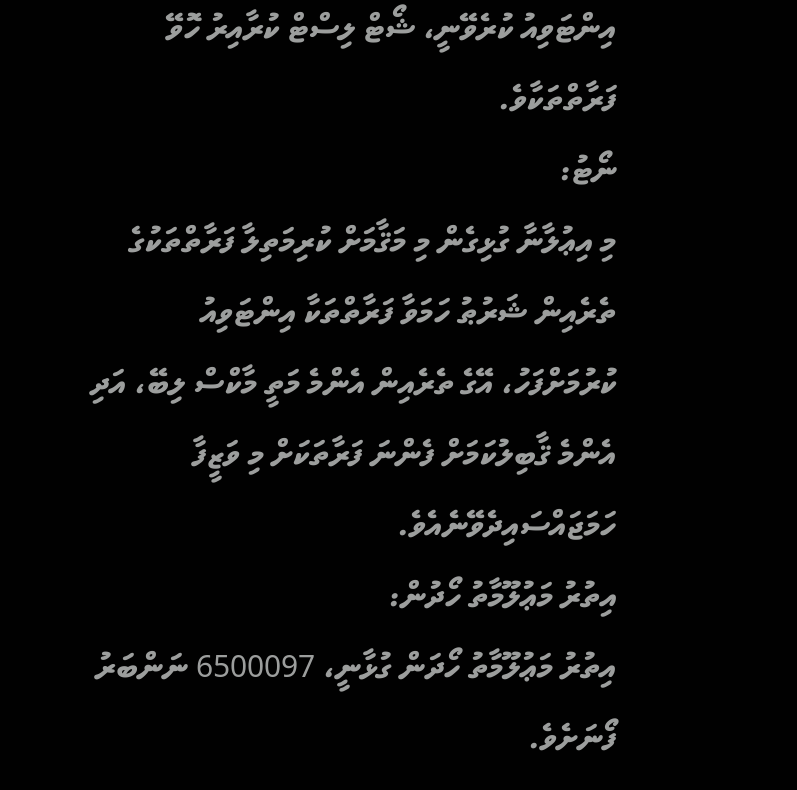އިންޓަވިއު ކުރެވޭނީ، ޝޯޓް ލިސްޓް ކުރާއިރު ހޮވޭ ފަރާތްތަކާވެ.
ނޯޓު:
މި އިޢުލާނާ ގުޅިގެން މި މަޤާމަށް ކުރިމަތިލާ ފަރާތްތަކުގެ ތެރެއިން ޝަރުޠު ހަމަވާ ފަރާތްތަކާ އިންޓަވިއު ކުރުމަށްފަހު، އޭގެ ތެރެއިން އެންމެ މަތީ މާކްސް ލިބޭ، އަދި އެންމެ ޤާބިލުކަމަށް ފެންނަ ފަރާތަކަށް މި ވަޒީފާ ހަމަޖައްސައިދެވޭނެއެވެ.
އިތުރު މަޢުލޫމާތު ހޯދުން:
އިތުރު މަޢުލޫމާތު ހޯދަން ގުޅާނީ، 6500097 ނަންބަރު ފޯނަށެވެ.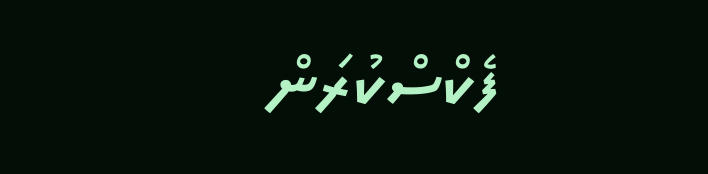ފެކްސްކުރަން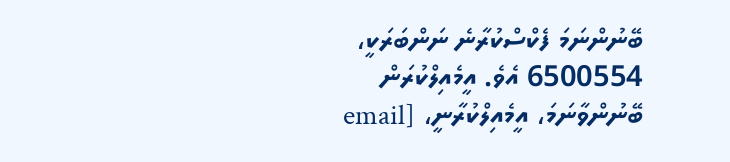ބޭނުންނަމަ ފެކްސްކުރާނެ ނަންބަރަކީ، 6500554 އެވެ. އީމެއިލްކުރަން ބޭނުންވާނަމަ، އީމެއިލްކުރާނީ، [email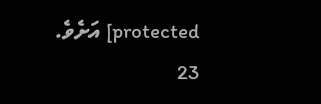protected] އަށެވެ.
23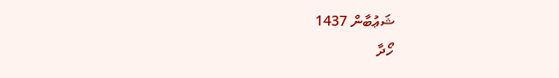ޝަޢުބާން 1437
ހޯދާ